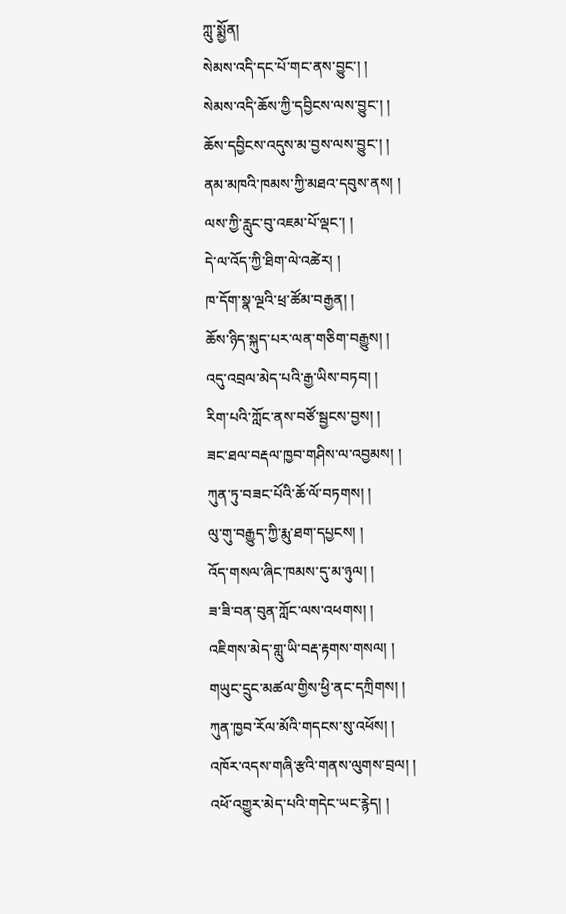ཀླུ་སྨྱོན།
སེམས་འདི་དང་པོ་གང་ནས་བྱུང་། །
སེམས་འདི་ཆོས་ཀྱི་དབྱིངས་ལས་བྱུང་། །
ཆོས་དབྱིངས་འདུས་མ་བྱས་ལས་བྱུང་། །
ནམ་མཁའི་ཁམས་ཀྱི་མཐའ་དབུས་ནས། །
ལས་ཀྱི་རླུང་བུ་འཇམ་པོ་ལྡང་། །
དེ་ལ་འོད་ཀྱི་ཐིག་ལེ་འཚེར། །
ཁ་དོག་སྣ་ལྔའི་ཕྲ་ཚོམ་བརྒྱན། །
ཆོས་ཉིད་སྐུད་པར་ལན་གཅིག་བརྒྱུས། །
འདུ་འབྲལ་མེད་པའི་རྒྱ་ཡིས་བཏབ། །
རིག་པའི་ཀློང་ནས་བཙོ་སྦྱངས་བྱས། །
ཟང་ཐལ་བརྡལ་ཁྱབ་གཤིས་ལ་འབྱམས། །
ཀུན་ཏུ་བཟང་པོའི་ཆོ་ལོ་བཏགས། །
ལུ་གུ་བརྒྱུད་ཀྱི་རྨུ་ཐག་དཔྱངས། །
འོད་གསལ་ཞིང་ཁམས་དུ་མ་ཉུལ། །
ཟ་ཟི་བན་བུན་ཀློང་ལས་འཕགས། །
འཇིགས་མེད་གླུ་ཡི་བརྡ་རྟགས་གསལ། །
གཡུང་དྲུང་མཚལ་གྱིས་ཕྱི་ནང་དཀྲིགས། །
ཀུན་ཁྱབ་རོལ་མོའི་གདངས་སུ་འཕོས། །
འཁོར་འདས་གཞི་རྩའི་གནས་ལུགས་བྲལ། །
འཕོ་འགྱུར་མེད་པའི་གདེང་ཡང་རྙེད། །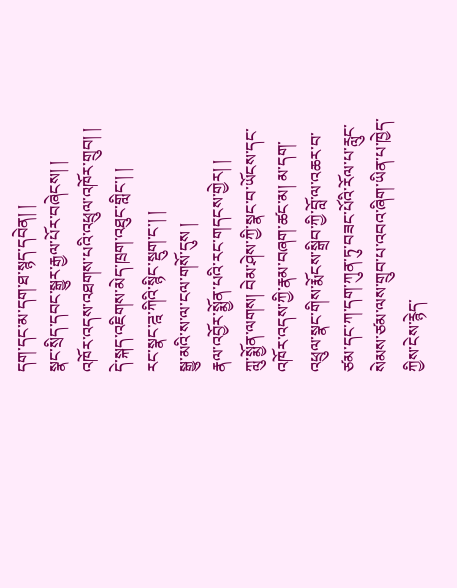དག་དང་མ་དག་ཐ་སྙད་དབེན། །
སྣང་སྲིད་དབང་སྒྱུར་རྒྱལ་པོར་བཞེངས། །
འཁོར་འདས་འཐགས་པའི་འཕྲུལ་འཁོར་གྲུབ། །
དེ་སྐད་འཇིགས་མེད་ཁྲག་འཐུང་གླིང་། །
རང་སྣང་ཌྰ་ཀིའི་སྙིང་སྡུག་ང་། །
སྒྱུ་མའི་ས་ལ་ངལ་གསོ་དུས །
རྣལ་འབྱོར་སྨྱོན་པའི་རང་གདངས་གྱེར། །
ཀླུ་སྨྱོན་ལགས། བེམ་ཤེས་ཀྱི་སྣང་བ་ཡོངས་དང་འཁོར་འདས་ཀྱི་རྣམ་བཞག་ཚང་མ། མ་དག་འཕྲུལ་སྣང་གིས་རྨོངས་སྒྲིབ་ཀྱི་བློ་ལ་འཆར་བ་ཙམ་དང་ཀ་དག་ཀུན་ཏུ་བཟང་པོའི་རོལ་པ་རླུང་སེམས་ཙམ་ལས་གྲུབ་པ་འབའ་ཞིག་ཡིན་པ་ཁྱེད་ཀྱིས་ངེས་རྙེད་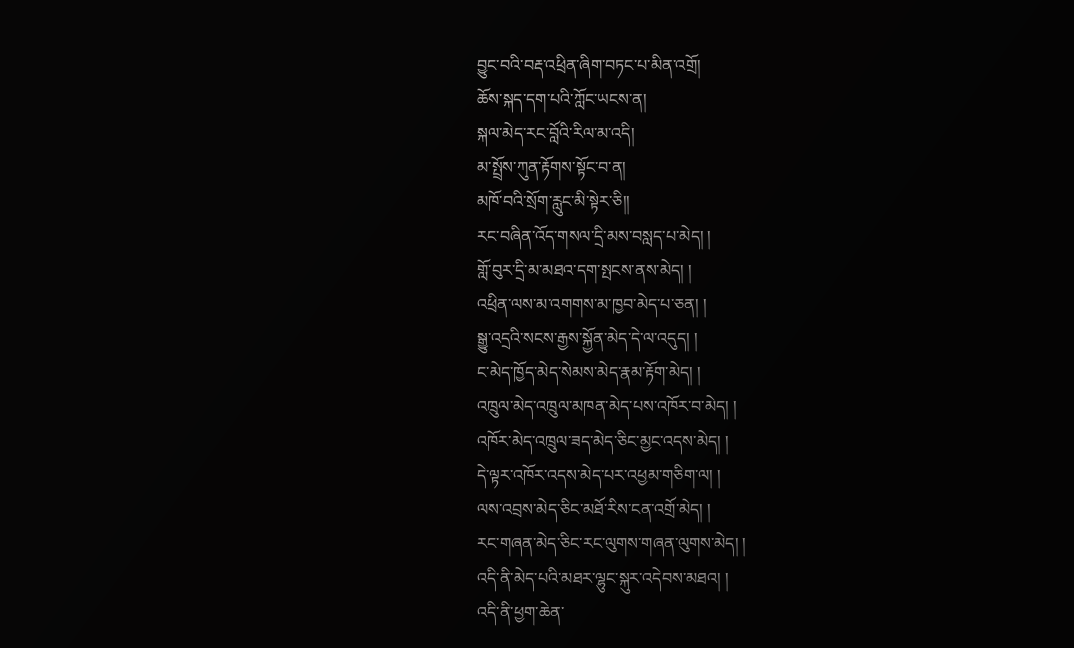བྱུང་བའི་བརྡ་འཕྲིན་ཞིག་བཏང་པ་མིན་འགྲོ།
ཆོས་སྐད་དག་པའི་ཀློང་ཡངས་ན།
སྐལ་མེད་རང་བློའི་རིལ་མ་འདི།
མ་སྤྲོས་ཀུན་རྟོགས་སྟོང་བ་ན།
མཁོ་བའི་སྲོག་རླུང་མི་སྟེར་ཅི།།
རང་བཞིན་འོད་གསལ་དྲི་མས་བསླད་པ་མེད། །
གློ་བུར་དྲི་མ་མཐའ་དག་སྤངས་ནས་མེད། །
འཕྲིན་ལས་མ་འགགས་མ་ཁྱབ་མེད་པ་ཅན། །
སྒྱུ་འདྲའི་སངས་རྒྱས་སྐྱོན་མེད་དེ་ལ་འདུད། །
ང་མེད་ཁྱོད་མེད་སེམས་མེད་རྣམ་རྟོག་མེད། །
འཁྲུལ་མེད་འཁྲུལ་མཁན་མེད་པས་འཁོར་བ་མེད། །
འཁོར་མེད་འཁྲུལ་ཟད་མེད་ཅིང་མྱང་འདས་མེད། །
དེ་ལྟར་འཁོར་འདས་མེད་པར་འཕྱམ་གཅིག་ལ། །
ལས་འབྲས་མེད་ཅིང་མཐོ་རིས་ངན་འགྲོ་མེད། །
རང་གཞན་མེད་ཅིང་རང་ལུགས་གཞན་ལུགས་མེད། །
འདི་ནི་མེད་པའི་མཐར་ལྷུང་སྐུར་འདེབས་མཐའ། །
འདི་ནི་ཕྱག་ཆེན་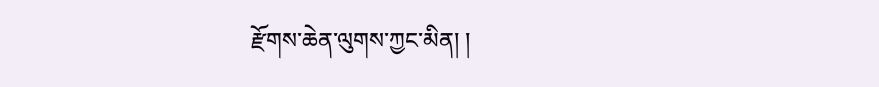རྫོགས་ཆེན་ལུགས་ཀྱང་མིན། །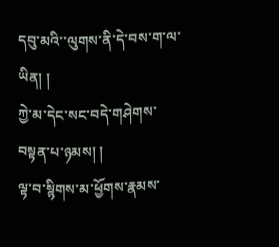དབུ་མའི་་ལུགས་ནི་དེ་བས་ག་ལ་ཡིན། །
ཀྱེ་མ་དེང་སང་བདེ་གཤེགས་བསྟན་པ་ཉམས། །
ལྟ་བ་སྙིགས་མ་ཕྱོགས་རྣམས་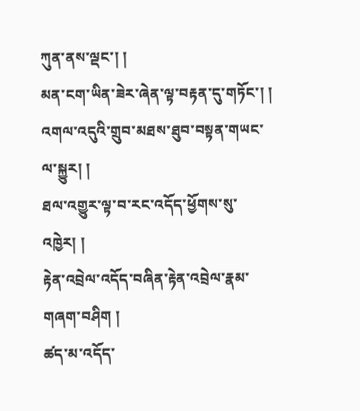ཀུན་ནས་ལྡང་། །
མན་ངག་ཡིན་ཟེར་ཞེན་ལྟ་བརྟན་དུ་གཏོང་། །
འགལ་འདུའི་གྲུབ་མཐས་ཐུབ་བསྟན་གཡང་ལ་སྐྱུར། །
ཐལ་འགྱུར་ལྟ་བ་རང་འདོད་ཕྱོགས་སུ་འཁྱེར། །
རྟེན་འབྲེལ་འདོད་བཞིན་རྟེན་འབྲེལ་རྣམ་གཞག་བཤིག །
ཚད་མ་འདོད་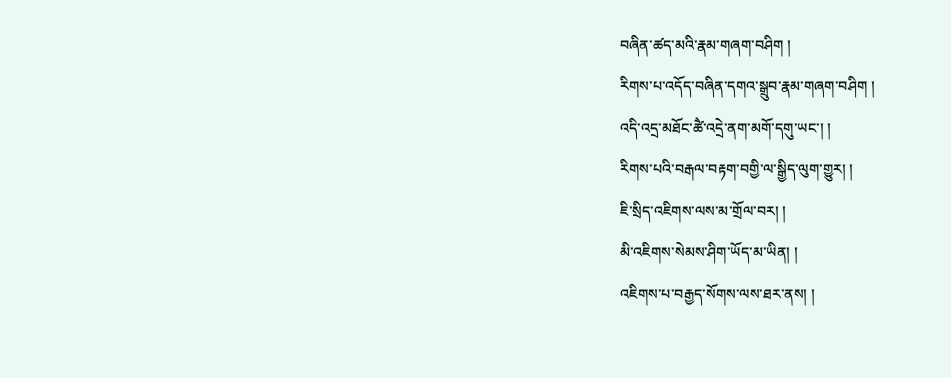བཞིན་ཚད་མའི་རྣམ་གཞག་བཤིག །
རིགས་པ་འདོད་བཞིན་དགའ་སྒྲུབ་རྣམ་གཞག་བཤིག །
འདི་འདྲ་མཐོང་ཚཻ་འདྲེ་ནག་མགོ་དགུ་ཡང་། །
རིགས་པའི་བརྒལ་བརྟག་བགྱི་ལ་སྒྱིད་ལུག་གྱུར། །
ཇི་སྲིད་འཇིགས་ལས་མ་གྲོལ་བར། །
མི་འཇིགས་སེམས་ཤིག་ཡོད་མ་ཡིན། །
འཇིགས་པ་བརྒྱད་སོགས་ལས་ཐར་ནས། །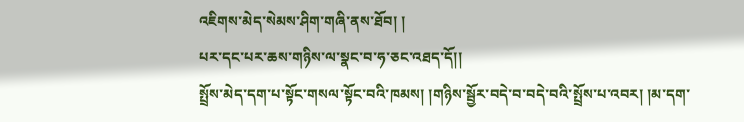འཇིགས་མེད་སེམས་ཤིག་གཞི་ནས་ཐོབ། །
པར་དང་པར་ཆས་གཉིས་ལ་སྣང་བ་ཧ་ཅང་འཐད་དོ།།
སྤྲོས་མེད་དག་པ་སྟོང་གསལ་སྟོང་བའི་ཁམས། །གཉིས་སྦྱོར་བདེ་བ་བདེ་བའི་སྤྲོས་པ་འབར། །མ་དག་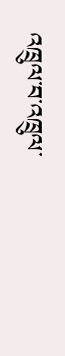འཁྲུལ་བ་འཁྲུལ་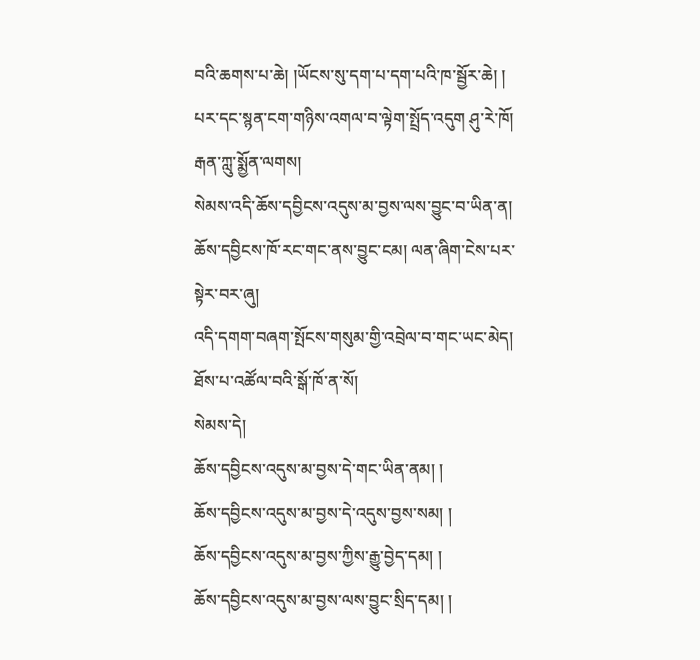བའི་ཆགས་པ་ཆེ། །ཡོངས་སུ་དག་པ་དག་པའི་ཁ་སྦྱོར་ཆེ། །
པར་དང་སྙན་ངག་གཉིས་འགལ་བ་ལྟེག་སྤྲོད་འདུག ཤུ་རེ་ཁོ།
རྒན་ཀླུ་སྨྱོན་ལགས།
སེམས་འདི་ཆོས་དབྱིངས་འདུས་མ་བྱས་ལས་བྱུང་བ་ཡིན་ན། ཆོས་དབྱིངས་ཁོ་རང་གང་ནས་བྱུང་ངམ། ལན་ཞིག་ངེས་པར་སྟེར་བར་ཞུ།
འདི་དགག་བཞག་སྤོངས་གསུམ་གྱི་འབྲེལ་བ་གང་ཡང་མེད། ཐོས་པ་འཚོལ་བའི་སྒོ་ཁོ་ན་སོ།
སེམས་དེ།
ཆོས་དབྱིངས་འདུས་མ་བྱས་དེ་གང་ཡིན་ནམ། །
ཆོས་དབྱིངས་འདུས་མ་བྱས་དེ་འདུས་བྱས་སམ། །
ཆོས་དབྱིངས་འདུས་མ་བྱས་ཀྱིས་རྒྱུ་བྱེད་དམ། །
ཆོས་དབྱིངས་འདུས་མ་བྱས་ལས་བྱུང་སྲིད་དམ། །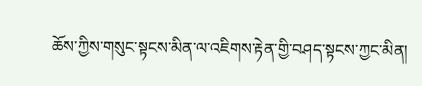ཆོས་ཀྱིས་གསུང་སྟངས་མིན་ལ་འཇིགས་རྟེན་གྱི་བཤད་སྟངས་ཀྱང་མིན།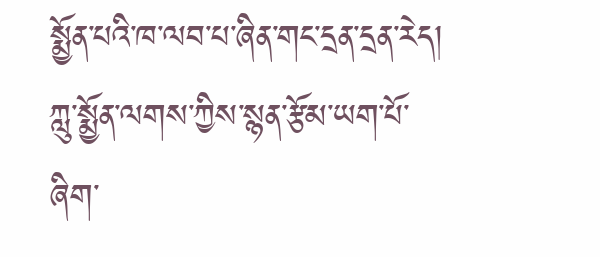སྨྱོན་པའི་ཁ་ལབ་པ་ཞིན་གང་དྲན་དྲན་རེད།
ཀླུ་སྨྱོན་ལགས་ཀྱིས་སྙན་རྩོམ་ཡག་པོ་ཞིག་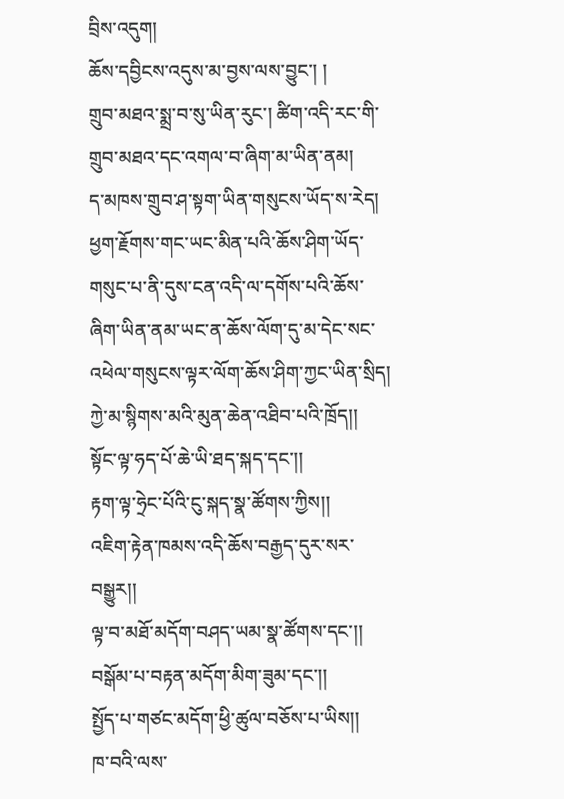བྲིས་འདུག།
ཆོས་དབྱིངས་འདུས་མ་བྱས་ལས་བྱུང་། །
གྲུབ་མཐའ་སྨྲ་བ་སུ་ཡིན་རུང་། ཚིག་འདི་རང་གི་གྲུབ་མཐའ་དང་འགལ་བ་ཞིག་མ་ཡིན་ནམ།
ད་མཁས་གྲུབ་ཤ་སྟག་ཡིན་གསུངས་ཡོད་ས་རེད། ཕྱག་རྗོགས་གང་ཡང་མིན་པའི་ཆོས་ཤིག་ཡོད་གསུང་པ་ནི་དུས་ངན་འདི་ལ་དགོས་པའི་ཆོས་ཞིག་ཡིན་ནམ་ཡང་ན་ཆོས་ལོག་དུ་མ་དེང་སང་འཕེལ་གསུངས་ལྟར་ལོག་ཆོས་ཤིག་ཀྱང་ཡིན་སྲིད།
ཀྱེ་མ་སྙིགས་མའི་མུན་ཆེན་འཐིབ་པའི་ཁྲོད།།
སྟོང་ལྟ་ཧད་པོ་ཆེ་ཡི་ཐད་སྐད་དང་།།
རྟག་ལྟ་ཧྲེང་པོའི་ངུ་སྐད་སྣ་ཚོགས་ཀྱིས།།
འཇིག་རྟེན་ཁམས་འདི་ཆོས་བརྒྱད་དུར་སར་བསྒྱུར།།
ལྟ་བ་མཐོ་མདོག་བཤད་ཡམ་སྣ་ཚོགས་དང་།།
བསྒོམ་པ་བརྟན་མདོག་མིག་ཟུམ་དང་།།
སྤྱོད་པ་གཙང་མདོག་ཕྱི་ཚུལ་བཅོས་པ་ཡིས།།
ཁ་བའི་ལས་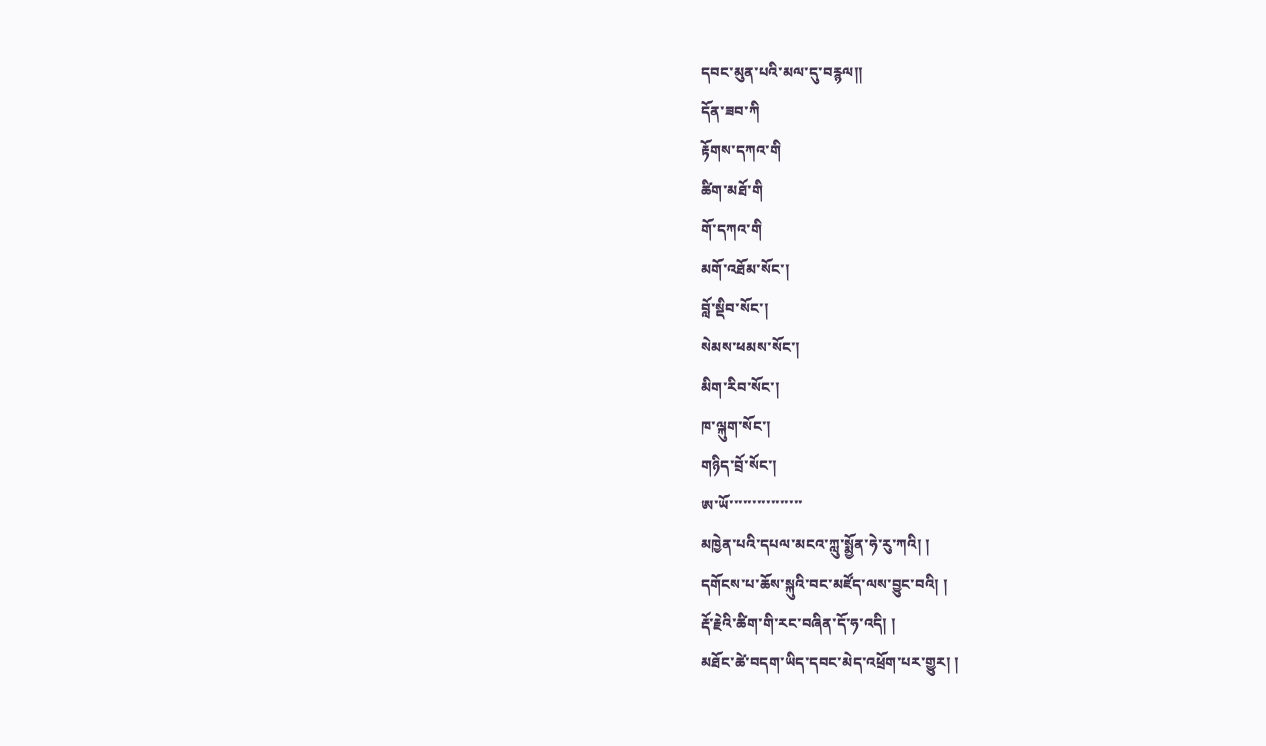དབང་མུན་པའི་མལ་དུ་བརྙལ།།
དོན་ཟབ་ཀི
རྟོགས་དཀའ་གི
ཚིག་མཐོ་གི
གོ་དཀའ་གི
མགོ་འཐོམ་སོང་།
བློ་སྡིབ་སོང་།
སེམས་ཕམས་སོང་།
མིག་རིབ་སོང་།
ཁ་ལྐུག་སོང་།
གཉིད་བྲོ་སོང་།
ཨ་ཡོ་་་་་་་་་་་་་་་་
མཁྱེན་པའི་དཔལ་མངའ་ཀླུ་སྨྱོན་ཧེ་རུ་ཀའི། །
དགོངས་པ་ཆོས་སྐུའི་བང་མཛོད་ལས་བྱུང་བའི། །
རྡོ་རྗེའི་ཚིག་གི་རང་བཞིན་དོ་ཧ་འདི། །
མཐོང་ཚེ་བདག་ཡིད་དབང་མེད་འཕྲོག་པར་གྱུར། །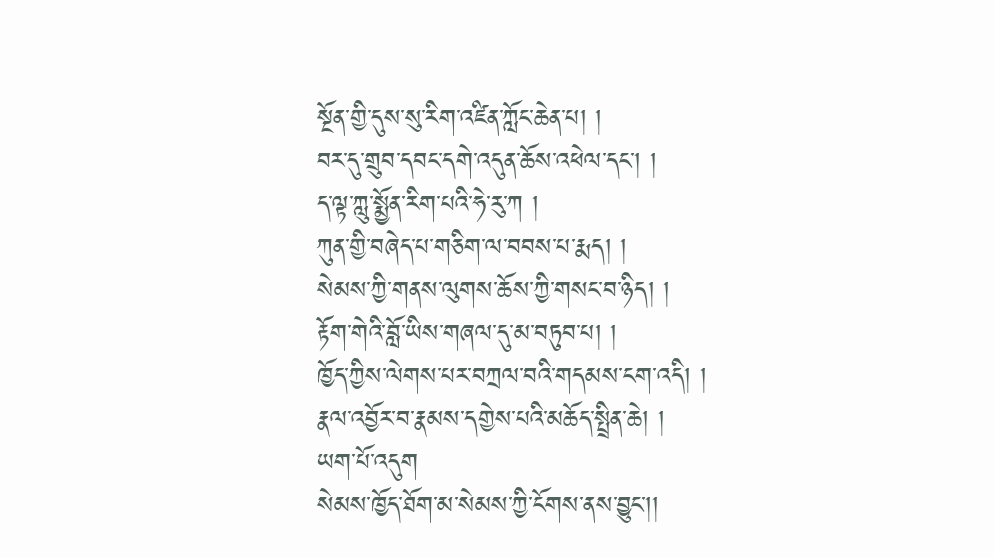སྔོན་གྱི་དུས་སུ་རིག་འཛིན་ཀློང་ཆེན་པ། །
བར་དུ་གྲུབ་དབང་དགེ་འདུན་ཆོས་འཕེལ་དང་། །
ད་ལྟ་ཀླུ་སྨྱོན་རིག་པའི་ཧེ་རུ་ཀ །
ཀུན་གྱི་བཞེད་པ་གཅིག་ལ་བབས་པ་རྨད། །
སེམས་ཀྱི་གནས་ལུགས་ཆོས་ཀྱི་གསང་བ་ཉིད། །
རྟོག་གེའི་བློ་ཡིས་གཞལ་དུ་མ་བཏུབ་པ། །
ཁྱོད་ཀྱིས་ལེགས་པར་བཀྲལ་བའི་གདམས་ངག་འདི། །
རྣལ་འབྱོར་བ་རྣམས་དགྱེས་པའི་མཆོད་སྤྲིན་ཆེ། །
ཡག་པོ་འདུག
སེམས་ཁྱོད་ཐོག་མ་སེམས་ཀྱི་ངོགས་ནས་བྱུང་།།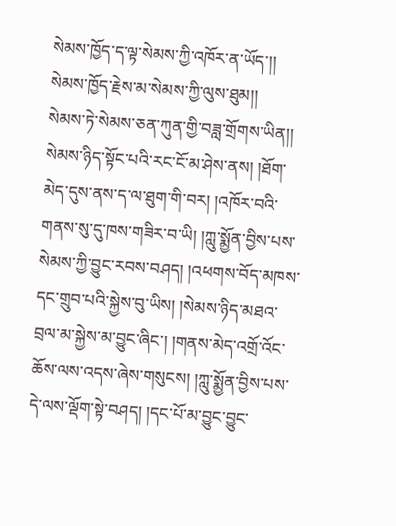སེམས་ཁྱོད་ད་ལྟ་སེམས་ཀྱི་འཁོར་ན་ཡོད་།།
སེམས་ཁྱོད་རྗེས་མ་སེམས་ཀྱི་ལུས་ཐུམ།།
སེམས་ཏེ་སེམས་ཅན་ཀུན་གྱི་བཟླ་གྲོགས་ཡིན།།
སེམས་ཉིད་སྟོང་པའི་རང་ངོ་མ་ཤེས་ནས། །ཐོག་མེད་དུས་ནས་ད་ལ་ཐུག་གི་བར། །འཁོར་བའི་གནས་སུ་དུ་ཁས་གཟིར་བ་ཡི། །ཀླུ་སྨྱོན་བྱིས་པས་སེམས་ཀྱི་བྱུང་རབས་བཤད། །འཕགས་བོད་མཁས་དང་གྲུབ་པའི་སྐྱེས་བུ་ཡིས། །སེམས་ཉིད་མཐའ་བྲལ་མ་སྐྱེས་མ་བྱུང་ཞིང་། །གནས་མེད་འགྲོ་འོང་ཆོས་ལས་འདས་ཞེས་གསུངས། །ཀླུ་སྨྱོན་བྱིས་པས་དེ་ལས་ལྡོག་སྟེ་བཤད། །དང་པོ་མ་བྱུང་བྱུང་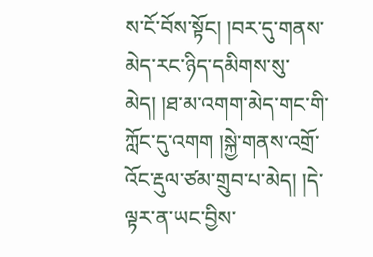ས་ངོ་བོས་སྟོང། །བར་དུ་གནས་མེད་རང་ཉིད་དམིགས་སུ་མེད། །ཐ་མ་འགག་མེད་གང་གི་ཀློང་དུ་འགག །སྐྱེ་གནས་འགྲོ་འོང་རྡུལ་ཙམ་གྲུབ་པ་མེད། །དེ་ལྟར་ན་ཡང་བྱིས་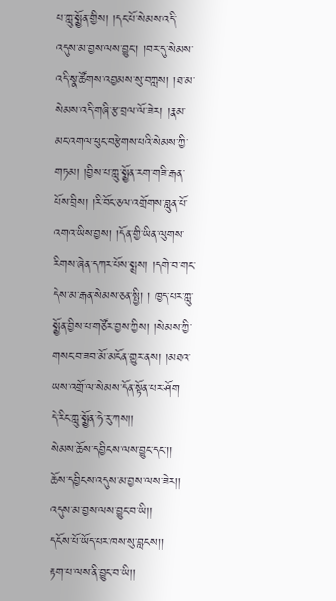པ་ཀླུ་སྨྱོན་གྱིས། །དང་པོ་སེམས་འདི་འདུས་མ་བྱས་ལས་བྱུང་། །བར་དུ་སེམས་འདི་སྣ་ཚོགས་འབྱམས་སུ་བཀླས། །ཐ་མ་སེམས་འདི་གཞི་རྩ་བྲལ་ལོ་ཟེར། །རྣམ་མང་འགལ་ཕུང་བརྩེགས་པའི་སེམས་ཀྱི་གཏམ། །བྱིས་པ་ཀླུ་སྨྱོན་རག་གཟི་རྒན་པོས་བྲིས། །རི་བོང་ཅལ་འགྲོགས་བླུན་པོ་འགའ་ཡིས་བྱས། །དོན་གྱི་ཡིན་ལུགས་རིགས་ཞེན་དཀར་པོས་སྨྲས། །དགེ་བ་གང་དེས་མ་རྒན་སེམས་ཅན་སྤྱི། ། ཁྱད་པར་ཀླུ་སྨྱོན་བྱིས་པ་གཙོར་བྱས་ཀྱིས། །སེམས་ཀྱི་གསང་བ་ཟབ་མོ་མངོན་གྱུར་ནས། །མཐའ་ཡས་འགྲོ་ལ་སེམས་དོན་སྟོན་པར་ཤོག
དེ་རིང་ཀླུ་སྨྱོན་ཧེ་རུ་ཀས།།
སེམས་ཆོས་དབྱིངས་ལས་བྱུང་དང་།།
ཆོས་དབྱིངས་འདུས་མ་བྱས་ལས་ཟེར།།
འདུས་མ་བྱས་ལས་བྱུང་བ་ཡི།།
དངོས་པོ་ཡོད་པར་ཁས་སུ་བླངས།།
རྟག་པ་ལས་ནི་བྱུང་བ་ཡི།།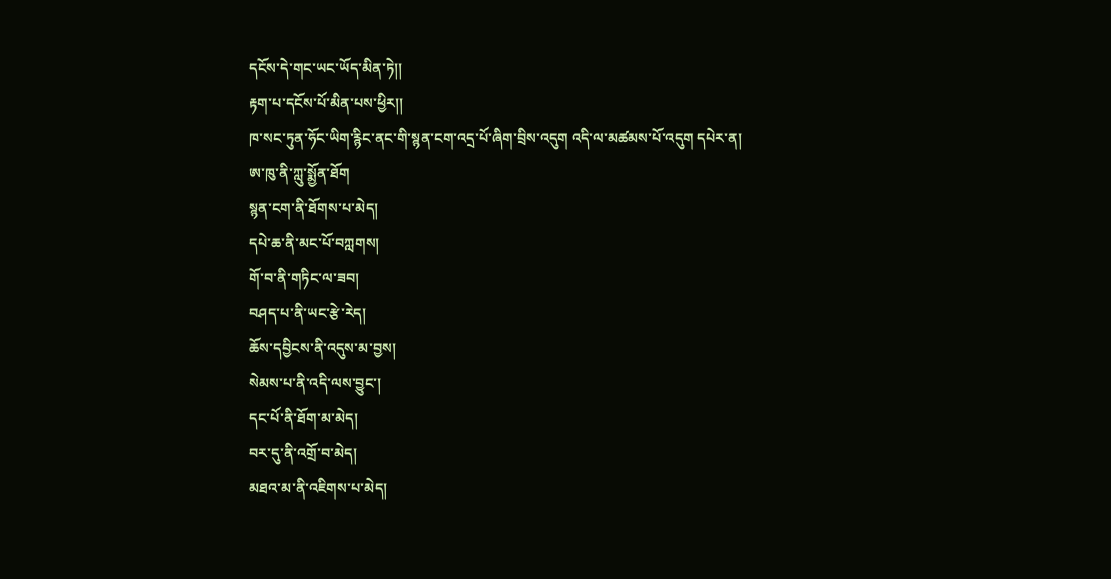དངོས་དེ་གང་ཡང་ཡོད་མིན་ཏེ།།
རྟག་པ་དངོས་པོ་མིན་པས་ཕྱིར།།
ཁ་སང་ཏུན་ཧོང་ཡིག་རྙིང་ནང་གི་སྙན་ངག་འདྲ་པོ་ཞིག་བྲིས་འདུག འདི་ལ་མཚམས་པོ་འདུག དཔེར་ན།
ཨ་ཁུ་ནི་ཀླུ་སྨྱོན་ཐོག
སྙན་ངག་ནི་ཐོགས་པ་མེད།
དཔེ་ཆ་ནི་མང་པོ་བཀླགས།
གོ་བ་ནི་གཏིང་ལ་ཟབ།
བཤད་པ་ནི་ཡང་རྩེ་རེད།
ཆོས་དབྱིངས་ནི་འདུས་མ་བྱས།
སེམས་པ་ནི་འདི་ལས་བྱུང་།
དང་པོ་ནི་ཐོག་མ་མེད།
བར་དུ་ནི་འགྲོ་བ་མེད།
མཐའ་མ་ནི་འཇིགས་པ་མེད།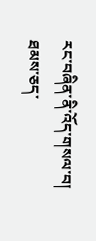རང་བཞིན་ནི་འོད་གསལ་བ།
ཐམས་ཅད་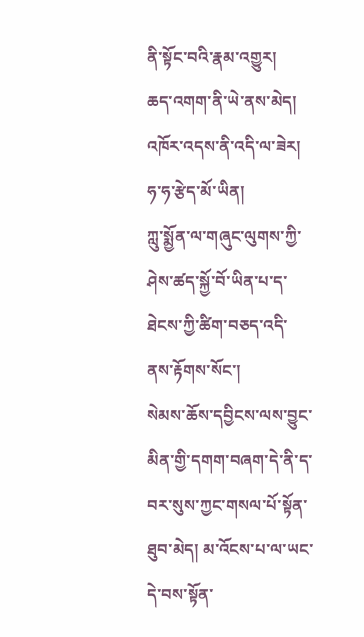ནི་སྟོང་བའི་རྣམ་འགྱུར།
ཆད་འགག་ནི་ཡེ་ནས་མེད།
འཁོར་འདས་ནི་འདི་ལ་ཟེར།
ཧ་ཧ་རྩེད་མོ་ཡིན།
ཀླུ་སྨྱོན་ལ་གཞུང་ལུགས་ཀྱི་ཤེས་ཚད་སྐྱོ་བོ་ཡིན་པ་ད་ཐེངས་ཀྱི་ཚིག་བཅད་འདི་ནས་རྟོགས་སོང་།
སེམས་ཆོས་དབྱིངས་ལས་བྱུང་མིན་གྱི་དགག་བཞག་དེ་ནི་ད་བར་སུས་ཀྱང་གསལ་པོ་སྟོན་ཐུབ་མེད། མ་འོངས་པ་ལ་ཡང་དེ་བས་སྟོན་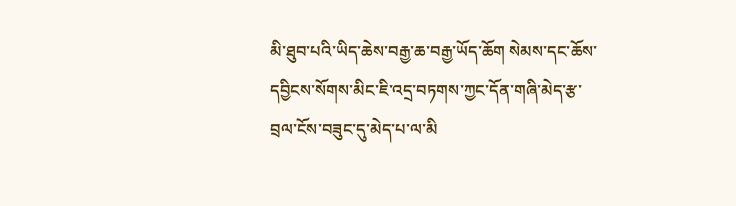མི་ཐུབ་པའི་ཡིད་ཆེས་བརྒྱ་ཆ་བརྒྱ་ཡོད་ཆོག སེམས་དང་ཆོས་དབྱིངས་སོགས་མིང་ཇི་འདྲ་བཏགས་ཀྱང་དོན་གཞི་མེད་རྩ་བྲལ་ངོས་བཟུང་དུ་མེད་པ་ལ་མི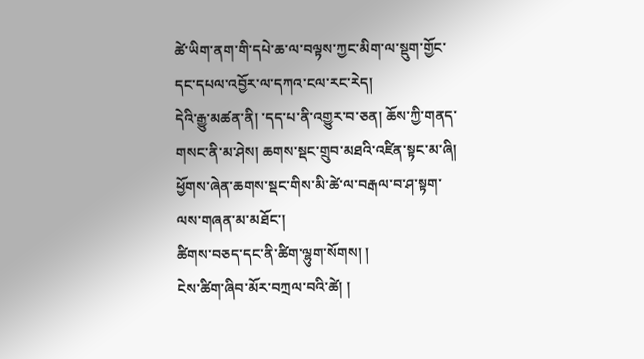ཚེ་ཡིག་ནག་གི་དཔེ་ཆ་ལ་བལྟས་ཀྱང་མིག་ལ་སྡུག་གྱོང་དང་དཔལ་འབྱོར་ལ་དཀའ་ངལ་རང་རེད།
དེའི་རྒྱུ་མཚན་ནི། ་དད་པ་ནི་འགྱུར་བ་ཅན། ཆོས་ཀྱི་གནད་གསང་ནི་མ་ཤེས། ཆགས་སྡང་གྲུབ་མཐའི་འཛིན་སྟང་མ་ཞི།
ཕྱོགས་ཞེན་ཆགས་སྡང་གིས་མི་ཚེ་ལ་བརྒལ་བ་ཤ་སྟག་ལས་གཞན་མ་མཐོང་།
ཚིགས་བཅད་དང་ནི་ཚིག་ལྷུག་སོགས། །
ངེས་ཚིག་ཞིབ་མོར་བཀྲལ་བའི་ཚེ། །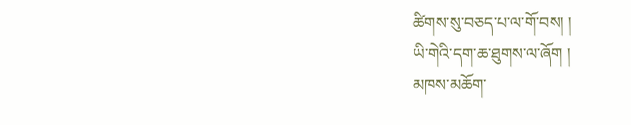ཚིགས་སུ་བཅད་པ་ལ་གོ་བས། །
ཡི་གེའི་དག་ཆ་ཐུགས་ལ་ཞོག །
མཁས་མཆོག་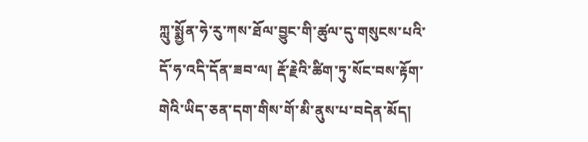ཀླུ་སྨྱོན་ཧེ་རུ་ཀས་ཐོལ་བྱུང་གི་ཚུལ་དུ་གསུངས་པའི་དོ་ཧ་འདི་དོན་ཟབ་ལ། རྡོ་རྗེའི་ཚིག་ཏུ་སོང་བས་རྟོག་གེའི་ཡིད་ཅན་དག་གིས་གོ་མི་ནུས་པ་བདེན་མོད།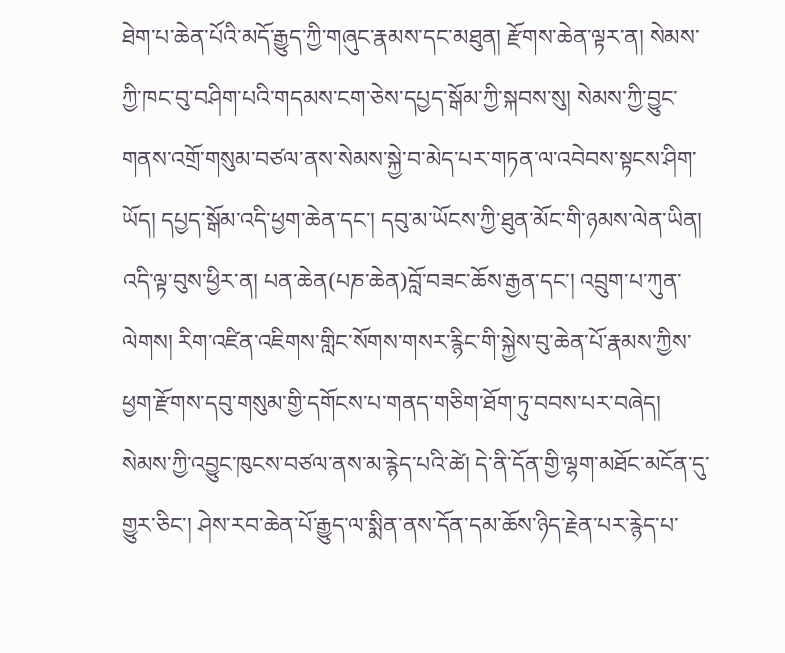ཐེག་པ་ཆེན་པོའི་མདོ་རྒྱུད་ཀྱི་གཞུང་རྣམས་དང་མཐུན། རྫོགས་ཆེན་ལྟར་ན། སེམས་ཀྱི་ཁང་བུ་བཤིག་པའི་གདམས་ངག་ཅེས་དཔྱད་སྒོམ་ཀྱི་སྐབས་སུ། སེམས་ཀྱི་བྱུང་གནས་འགྲོ་གསུམ་བཙལ་ནས་སེམས་སྐྱེ་བ་མེད་པར་གཏན་ལ་འབེབས་སྟངས་ཤིག་ཡོད། དཔྱད་སྒོམ་འདི་ཕྱག་ཆེན་དང་། དབུ་མ་ཡོངས་ཀྱི་ཐུན་མོང་གི་ཉམས་ལེན་ཡིན། འདི་ལྟ་བུས་ཕྱིར་ན། པན་ཆེན(པཎ་ཆེན)བློ་བཟང་ཆོས་རྒྱན་དང་། འབྲུག་པ་ཀུན་ལེགས། རིག་འཛིན་འཇིགས་གླིང་སོགས་གསར་རྙིང་གི་སྐྱེས་བུ་ཆེན་པོ་རྣམས་ཀྱིས་ཕྱག་རྫོགས་དབུ་གསུམ་གྱི་དགོངས་པ་གནད་གཅིག་ཐོག་ཏུ་བབས་པར་བཞེད།
སེམས་ཀྱི་འབྱུང་ཁུངས་བཙལ་ནས་མ་རྙེད་པའི་ཚེ། དེ་ནི་དོན་གྱི་ལྷག་མཐོང་མངོན་དུ་གྱུར་ཅིང་། ཤེས་རབ་ཆེན་པོ་རྒྱུད་ལ་སྨིན་ནས་དོན་དམ་ཆོས་ཉིད་རྗེན་པར་རྙེད་པ་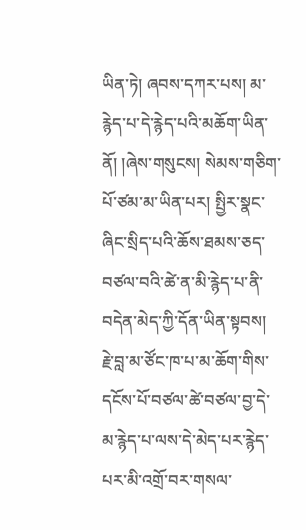ཡིན་ཏེ། ཞབས་དཀར་པས། མ་རྙེད་པ་དེ་རྙེད་པའི་མཆོག་ཡིན་ནོ། །ཞེས་གསུངས། སེམས་གཅིག་པོ་ཙམ་མ་ཡིན་པར། སྤྱིར་སྣང་ཞིང་སྲིད་པའི་ཆོས་ཐམས་ཅད་བཙལ་བའི་ཚེ་ན་མི་རྙེད་པ་ནི་བདེན་མེད་ཀྱི་དོན་ཡིན་སྟབས། རྗེ་བླ་མ་ཙོང་ཁ་པ་མ་ཆོག་གིས་དངོས་པོ་བཙལ་ཚེ་བཙལ་བྱ་དེ་མ་རྙེད་པ་ལས་དེ་མེད་པར་རྙེད་པར་མི་འགྲོ་བར་གསལ་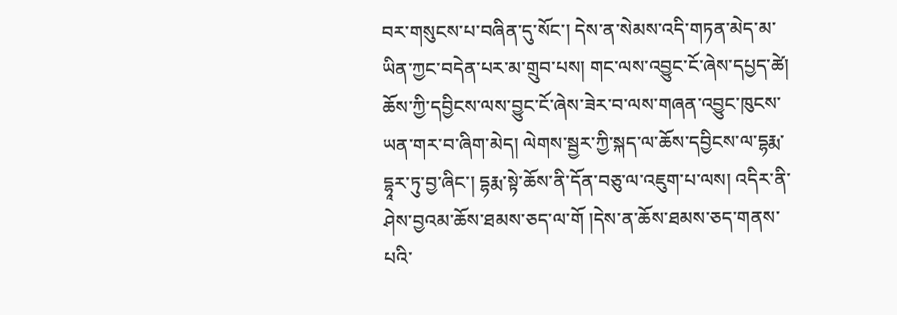བར་གསུངས་པ་བཞིན་དུ་སོང་། དེས་ན་སེམས་འདི་གཏན་མེད་མ་ཡིན་ཀྱང་བདེན་པར་མ་གྲུབ་པས། གང་ལས་འབྱུང་ངོ་ཞེས་དཔྱད་ཚེ། ཆོས་ཀྱི་དབྱིངས་ལས་བྱུང་ངོ་ཞེས་ཟེར་བ་ལས་གཞན་འབྱུང་ཁུངས་ཡན་གར་བ་ཞིག་མེད། ལེགས་སྦྱར་ཀྱི་སྐད་ལ་ཆོས་དབྱིངས་ལ་དྷརྨ་དྷཱར་ཏུ་བྱ་ཞིང་། དྷརྨ་སྟེ་ཆོས་ནི་དོན་བཅུ་ལ་འཇུག་པ་ལས། འདིར་ནི་ཤེས་བྱའམ་ཆོས་ཐམས་ཅད་ལ་གོ །དེས་ན་ཆོས་ཐམས་ཅད་གནས་པའི་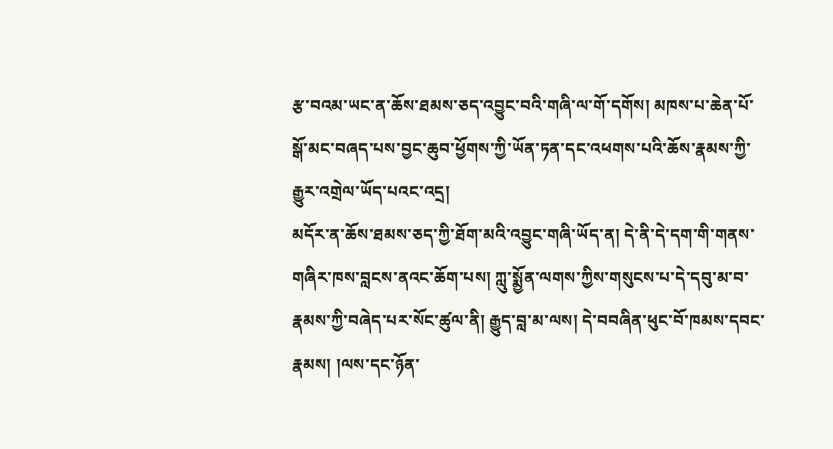རྩ་བའམ་ཡང་ན་ཆོས་ཐམས་ཅད་འབྱུང་བའི་གཞི་ལ་གོ་དགོས། མཁས་པ་ཆེན་པོ་སྒོ་མང་བཞད་པས་བྱང་ཆུབ་ཕྱོགས་ཀྱི་ཡོན་ཏན་དང་འཕགས་པའི་ཆོས་རྣམས་ཀྱི་རྒྱུར་འགྲེལ་ཡོད་པའང་འདྲ།
མདོར་ན་ཆོས་ཐམས་ཅད་ཀྱི་ཐོག་མའི་འབྱུང་གཞི་ཡོད་ན། དེ་ནི་དེ་དག་གི་གནས་གཞིར་ཁས་བླངས་ནའང་ཆོག་པས། ཀླུ་སྨྱོན་ལགས་ཀྱིས་གསུངས་པ་དེ་དབུ་མ་བ་རྣམས་ཀྱི་བཞེད་པར་སོང་ཚུལ་ནི། རྒྱུད་བླ་མ་ལས། དེ་བབཞིན་ཕུང་བོ་ཁམས་དབང་རྣམས། །ལས་དང་ཉོན་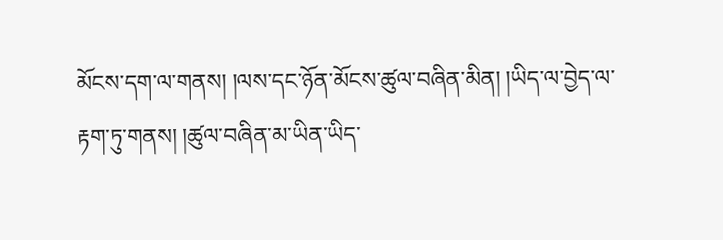མོངས་དག་ལ་གནས། །ལས་དང་ཉོན་མོངས་ཚུལ་བཞིན་མིན། །ཡིད་ལ་བྱེད་ལ་རྟག་ཏུ་གནས། །ཚུལ་བཞིན་མ་ཡིན་ཡིད་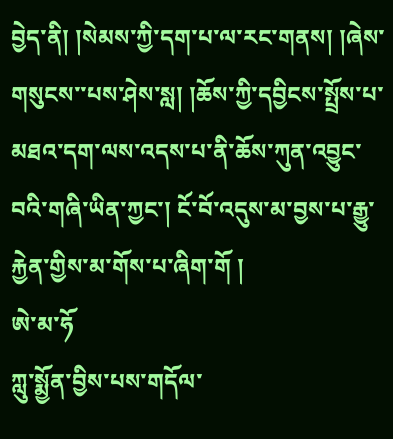བྱེད་ནི། །སེམས་ཀྱི་དག་པ་ལ་རང་གནས། །ཞེས་གསུངས་་པས་ཤེས་སླ། །ཆོས་ཀྱི་དབྱིངས་སྤྲོས་པ་མཐའ་དག་ལས་འདས་པ་ནི་ཆོས་ཀུན་འབྱུང་བའི་གཞི་ཡིན་ཀྱང་། ངོ་བོ་འདུས་མ་བྱས་པ་རྒྱུ་རྐྱེན་གྱིས་མ་གོས་པ་ཞིག་གོ །
ཨེ་མ་ཧོ
ཀླུ་སྨྱོན་བྱིས་པས་གདོལ་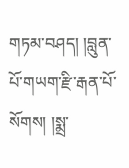གཏམ་བཤད། །བླུན་པོ་གཡག་རྫི་རྒན་པོ་སོགས། །སྨྲ་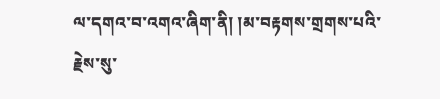ལ་དགའ་བ་འགའ་ཞིག་ནི། །མ་བརྟགས་གྲགས་པའི་རྗེས་སུ་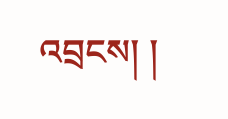འབྲངས། །